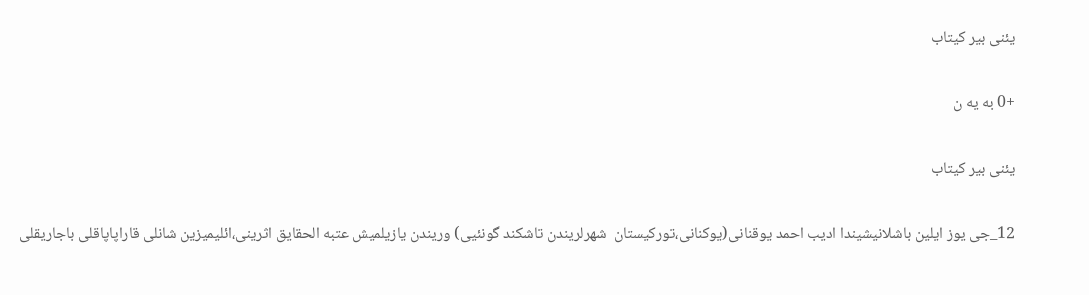یئنی بیر کیتاب

+0 به یه ن

یئنی بیر کیتاب

12_جی یوز ایلین باشلانیشیندا ادیب احمد یوقنانی(یوکنانی،تورکیستان  شهرلریندن تاشکند گونئیی) وریندن یازیلمیش عتبه الحقایق اثرینی،ائلیمیزین شانلی قاراپاپاقلی باجاریقلی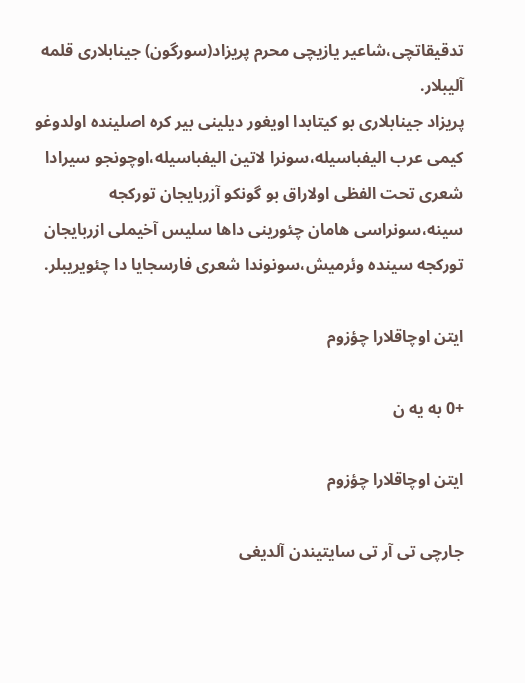تدقیقاتچی،شاعیر یازیچی محرم پریزاد(سورگون) جینابلاری قلمه آلیبلار.
پریزاد جینابلاری بو کیتابدا اویغور دیلینی بیر کره اصلینده اولدوغو کیمی عرب الیفباسیله،سونرا لاتین الیفباسیله،اوچونجو سیرادا شعری تحت الفظی اولاراق بو گونکو آزربایجان تورکجه سینه،سونراسی هامان چئورینی داها سلیس آخیملی ازربایجان تورکجه سینده وئرمیش،سونوندا شعری فارسجایا دا چئویریبلر.

ایتن اوچاقلارا چؤزوم

+0 به یه ن

ایتن اوچاقلارا چؤزوم

جارچی تی آر تی سایتیندن آلدیغی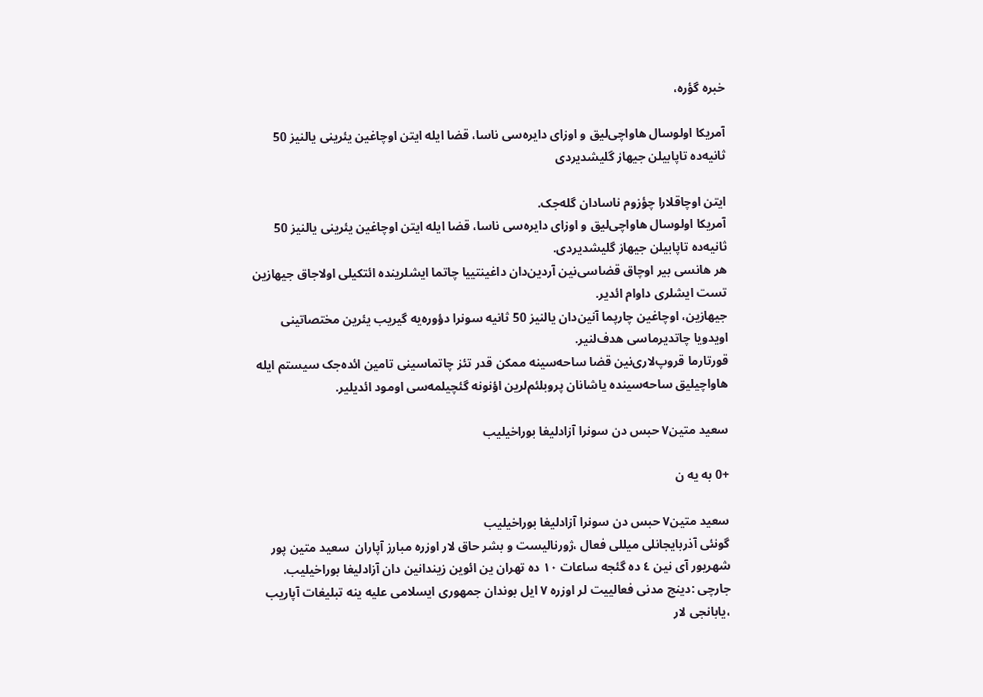خبره گؤره،

آمریکا اولوسال هاواچی‌لیق و اوزای دایره‌سی ناسا، قضا ایله ایتن اوچاغین یئرینی یالنیز 50 ثانیه‌ده تاپابیلن جیهاز گلیشدیردی

ایتن اوچاقلارا چؤزوم ناسا‌دان گله‌جک.
آمریکا اولوسال هاواچی‌لیق و اوزای دایره‌سی ناسا، قضا ایله ایتن اوچاغین یئرینی یالنیز 50 ثانیه‌ده تاپابیلن جیهاز گلیشدیردی.
هر هانسی بیر اوچاق قضاسی‌نین آردین‌دان داغینتییا چاتما ایشلرینده ائتکیلی اولا‌جاق جیهازین تست ایشلری داوام ائدیر.
جیهازین، اوچاغین چارپما آنین‌دان یالنیز 50 ثانیه سونرا دؤوره‌یه گیریب یئرین مختصاتینی اویدویا چاتدیرماسی هدف‌لنیر.
قورتارما قروپ‌لاری‌نین قضا ساحه‌سینه ممکن قدر تئز چاتماسینی تامین ائده‌جک سیستم ایله هاواچیلیق ساحه‌سینده یاشانان پروبلئم‌لرین اؤنونه گئچیلمه‌سی اومود ائدیلیر.

سعید متین٧ حبس دن سونرا آزادلیغا بوراخیلیب

+0 به یه ن

سعید متین٧ حبس دن سونرا آزادلیغا بوراخیلیب
گونئی آذربایجانلی میللی فعال ،ژورنالیست و بشر حاق لار اوزره مبارز آپاران  سعید متین پور شهریور آی نین ٤ ده گئجه ساعات ١٠ ده تهران ین ائوین زیندانین دان آزادلیغا بوراخیلیب.
جارچی :دینج مدنی فعالییت لر اوزره ٧ ایل بوندان جمهوری ایسلامی علیه ینه تبلیغات آپاریب   ،یابانجی لار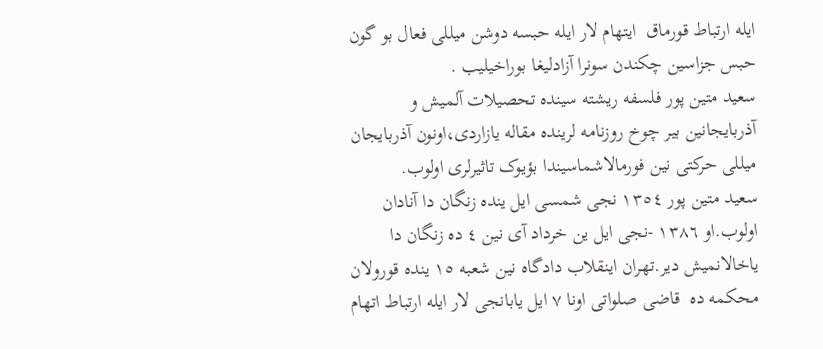ایله ارتباط قورماق  ایتهام لار ایله حبسه دوشن میللی فعال بو گون حبس جزاسین چکندن سونرا آزادلیغا بوراخیلیب .
سعید متین پور فلسفه ریشته سینده تحصیلات آلمیش و آذربایجانین بیر چوخ روزنامه لرینده مقاله یازاردی،اونون آذربایجان میللی حرکتی نین فورمالاشماسیندا بؤیوک تاثیرلری اولوب.
سعید متین پور ١٣٥٤ نجی شمسی ایل ینده زنگان دا آنادان اولوب.او ١٣٨٦ -نجی ایل ین خرداد آی نین ٤ ده زنگان دا یاخالانمیش دیر.تهران اینقلاب دادگاه نین شعبه ١٥ ینده قورولان محکمه ده  قاضی صلواتی اونا ٧ ایل یابانجی لار ایله ارتباط اتهام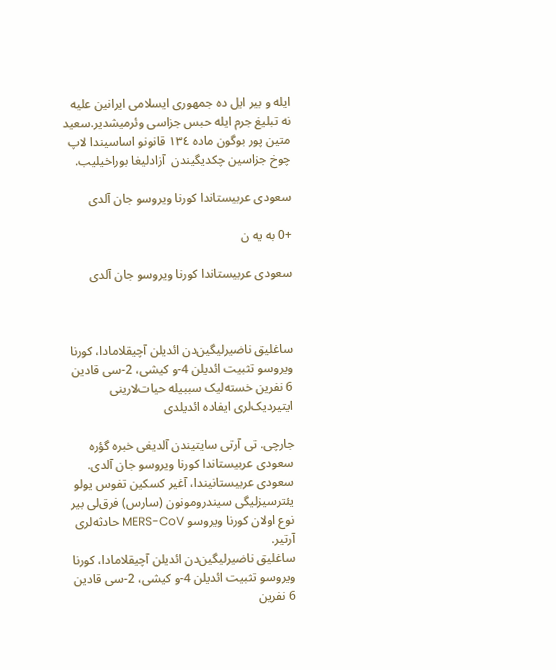ایله و بیر ایل ده جمهوری ایسلامی ایرانین علیه نه تبلیغ جرم ایله حبس جزاسی وئرمیشدیر.سعید متین پور بوگون ماده ١٣٤ قانونو اساسیندا لاپ چوخ جزاسین چکدیگیندن  آزادلیغا بوراخیلیب.

سعودی عربیستاندا کورنا ویروسو جان آلدی

+0 به یه ن

سعودی عربیستاندا کورنا ویروسو جان آلدی



ساغلیق ناضیرلیگین‌دن ائدیلن آچیقلامادا، کورنا ویروسو تثبیت ائدیلن 4-و کیشی، 2-سی قادین 6 نفرین خسته‌لیک سببیله حیات‌لارینی ایتیردیک‌لری ایفاده ائدیلدی

جارچی. تی آرتی سایتیندن آلدیغی خبره گؤره
سعودی عربیستاندا کورنا ویروسو جان آلدی.
سعودی عربیستانیندا، آغیر کسکین تفوس یولو یئترسیز‌لیگی سیندرومونون (سارس) فرق‌لی بیر نوع اولان کورنا ویروسو MERS-CoV حادثه‌لری آرتیر.
ساغلیق ناضیرلیگین‌دن ائدیلن آچیقلامادا، کورنا ویروسو تثبیت ائدیلن 4-و کیشی، 2-سی قادین 6 نفرین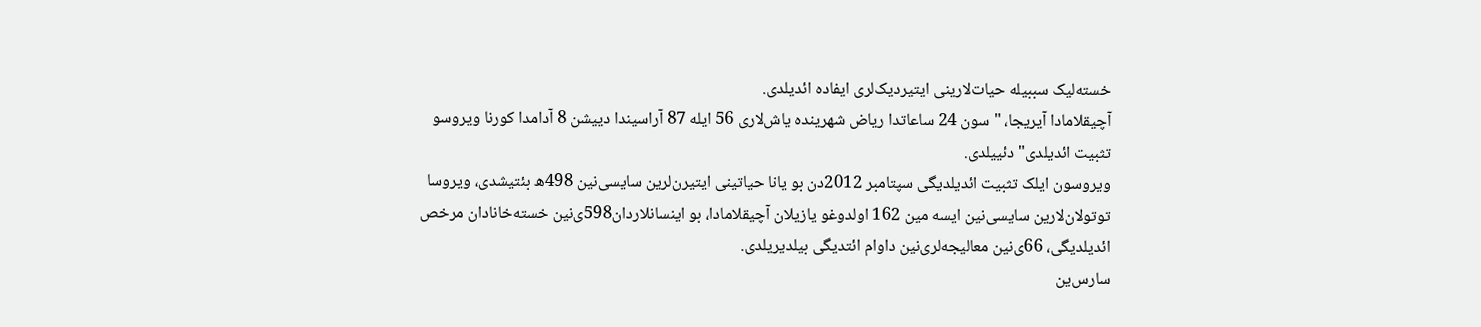خسته‌لیک سببیله حیات‌لارینی ایتیردیک‌لری ایفاده ائدیلدی.
آچیقلامادا آیریجا، "سون 24 ساعاتدا ریاض شهرینده یاش‌لاری 56 ایله 87 آراسیندا دییشن 8 آدامدا کورنا ویروسو تثبیت ائدیلدی" دئییلدی.
ویروسون ایلک تثبیت ائدیلدیگی سپتامبر 2012دن بو یانا حیاتینی ایتیرن‌لرین سایسی‌نین 498ه بئتیشدی، ویروسا توتولان‌لارین سایسی‌نین ایسه مین 162 اولدوغو یازیلان آچیقلامادا، بو اینسانلاردان598ی‌نین خسته‌خانا‌دان مرخص ائدیلدیگی، 66ی‌نین معا‌لیجه‌لری‌نین داوام ائتدیگی بیلدیریلدی.
سارس‌ین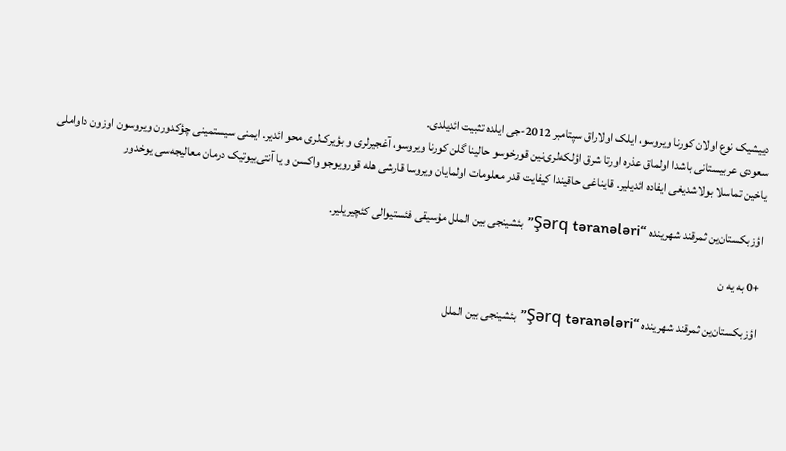دییشیک نوع اولان کورنا ویروسو، ایلک اولا‌راق سپتامبر 2012-جی ایلده تثبیت ائدیلدی.
سعودی عربیستانی باشدا اولماق عذره اورتا شرق اؤلکه‌لری‌نین قورخوسو حالینا گلن کورنا ویروسو، آغجیرلری و بؤیرک‌لری محو ائدیر. ایمنی سیستمینی چؤکدورن ویروسون اوزون داواملی یاخین تماسلا بولاشدیغی ایفاده ائدیلیر. قایناغی حاقیندا کیفایت قدر معلومات اولمایان ویروسا قارشی هله قورویوجو واکسن و یا آنتی‌بیوتیک درمان معا‌لیجه‌سی یوخدور

اؤزبکستان‌ین ثمرقند شهرینده “Şərq təranələri” بئشینجی بین الملل مۇسیقی فئستیوالی کئچیریلیر.

+0 به یه ن

اؤزبکستان‌ین ثمرقند شهرینده “Şərq təranələri” بئشینجی بین الملل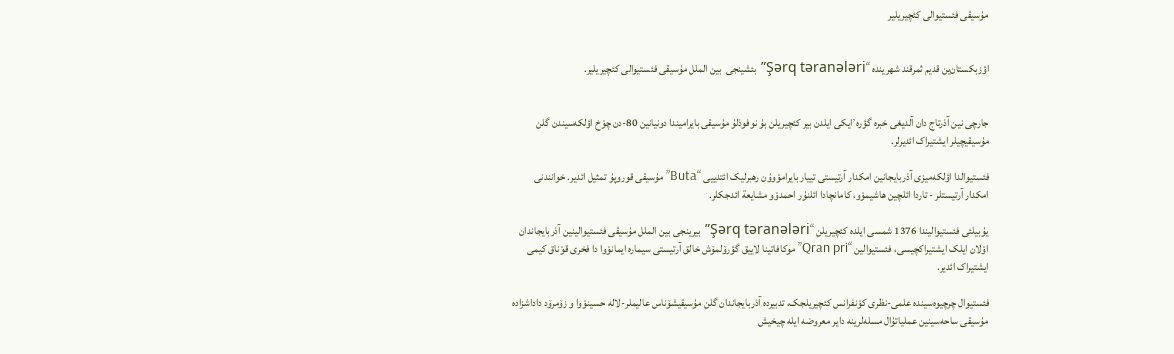مۇسیقی فئستیوالی کئچیریلیر


اؤزبکستان‌ین قدیم‌ ثمرقند شهرینده “Şərq təranələri” بئشینجی  بین الملل مۇسیقی فئستیوالی کئچیریلیر.


جارچی نین آذرتاج دان آلدیغی خبره گؤره٬ایکی ایلدن بیر کئچیریلن بۇ نوفوذلۇ مۇسیقی بایرامیندا دونیانین 80-دن چوْخ اؤلکه‌سیندن گلن مۇسیقیچیلر ایشتیراک ائدیرلر.

فئستیوالدا اؤلکه‌میزی آذربایجانین امکدار آرتیستی تییار بایراموْوۇن رهبرلیک ائتدییی “Buta” مۇسیقی قوروپۇ تمثیل ائدیر. خوانندنی امکدار آرتیستلر - تاردا ائلچین هاشیموْو، کامانچادا ائلنۇر احمدوْو مشایعة‌ ائدجکلر.

یۇبیلئی فئستیوالیندا 1376 شمسی ایلده کئچیریلن “Şərq təranələri” بیرینجی بین الملل مۇسیقی فئستیوالینین آذربایجاندان اوْلان ایلک ایشتیراکچیسی، فئستیوالین “Qran pri” موکافاتینا لاییق گؤرۆلمۆش خالق آرتیستی سیماره ایمانوْوا دا فخری قوْناق کیمی ایشتیراک ائدیر.

فئستیوال چرچیوه‌سینده علمی-نظری کوْنفرانس کئچیریلجک، تدبیرده آذربایجاندان گلن مۇسیقیشۆناس عالیملر-لاله حسینوْوا و زۆمرۆد داداشزاده مۇسیقی ساحه‌سینین عملیاتۇال مسله‌لرینه دایر معروضه‌ ایله چیخیش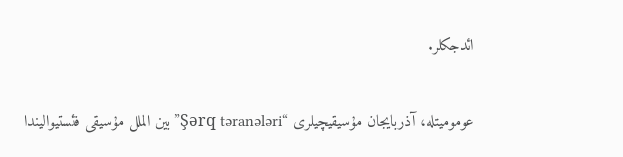ائدجکلر.

عومومیتله، آذربایجان مۇسیقیچیلری “Şərq təranələri” بین الملل مۇسیقی فئستیوالیندا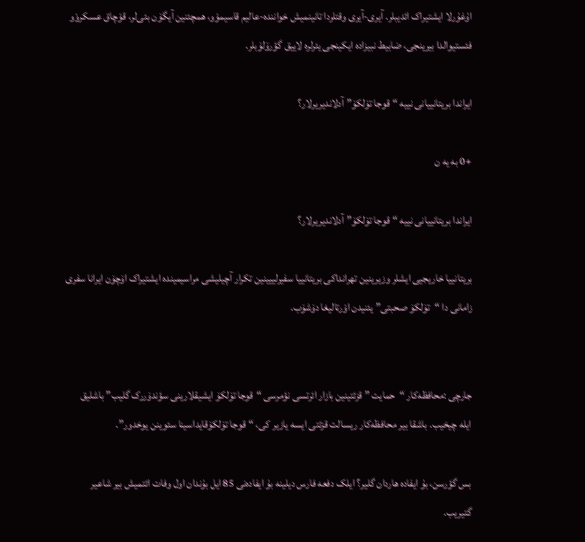اۇغۇرلا ایشتیراک ائدیبلر. آیری-آیری وقتلردا تانینمیش خواننده-عالیم قاسیموْو، همچئنین آیگۆن بئی‌لر، قوْچاق عسکروْو فئستیوالدا بیرینجی، ضابیط نبیزاده ایکینجی یئرلره لاییق گؤرۆلۆبلر.

ایراندا بریتانییانی نییه “قوجا تۆلکۆ” آدلاندیریرلار؟

+0 به یه ن

ایراندا بریتانییانی نییه “قوجا تۆلکۆ” آدلاندیریرلار؟

بریتانییا خاریجیی ایشلر وزیرینین تهرانداکی بریتانییا سفیرلییینین تکرار آچیلیشی مراسیمینده ایشتیراک اۆچۆن ایرانا سفری زامانی دا “تۆلکۆ صحبتی” یئنیدن اوْرتالیغا دۆشۆب.


جارچی :محافظه‌کار “حمایت ” قزئتینین بازار ائرتسی نؤمرسی “قوجا تۆلکۆ ایشیقلارینی سؤندۆررک گلیب” باشلیق  ایله چیخیب. باشقا بیر محافظه‌کار ریسالت قزئتی ایسه یازیر کی، “قوجا تۆلکۆقایداسینا سئوینن یوخدور”.

بس گؤرسن، بۇ ‌ایفاده‌ هاردان گلیر؟ ایلک دفعه‌ فارس دیلینه بۇ ‌ایفاده‌نی 85 ایل بۇندان اول وفات ائتمیش بیر شاعیر گتیریب.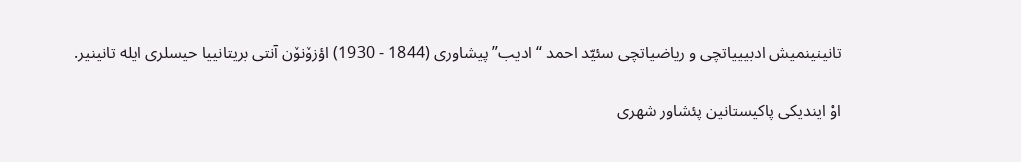تانینینمیش ‌ادبیییاتچی و ریاضیاتچی سئیّد احمد “ادیب” پیشاوری (1844 - 1930) اؤزۆنۆن آنتی بریتانییا حیسلری ایله تانینیر.

اوْ ایندیکی پاکیستانین پئشاور شهری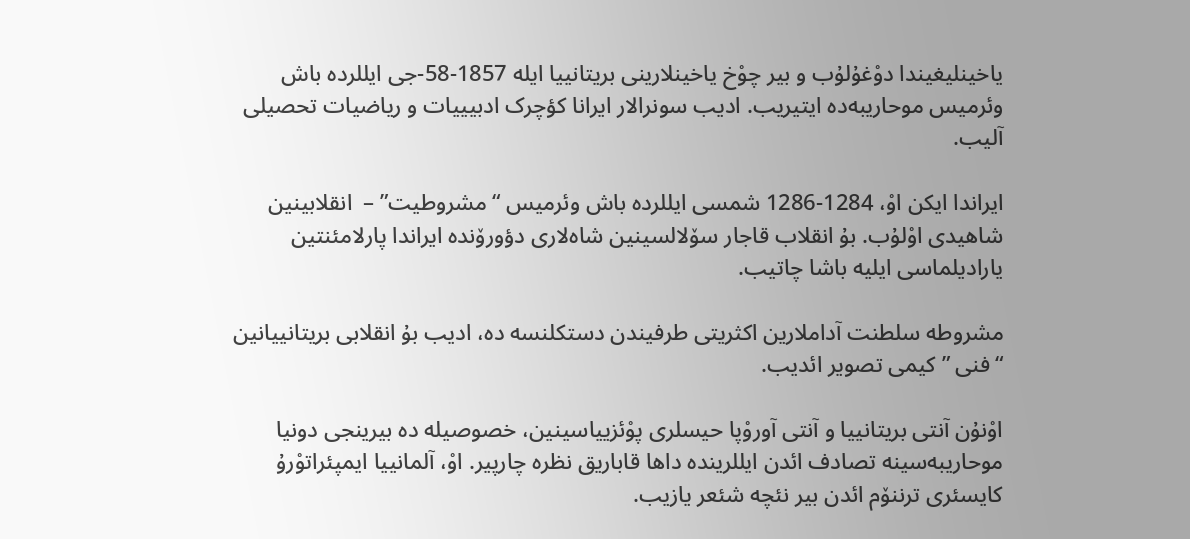یاخینلیغیندا دوْغۇلۇب و بیر چوْخ یاخینلارینی بریتانییا ایله 1857-58-جی ایللرده باش وئرمیس موحاریبه‌ده ایتیریب. ادیب‌ سونرالار ایرانا کؤچرک ‌ادبیییات و ریاضیات تحصیلی آلیب.

ایراندا ایکن اوْ، 1284-1286 شمسی ایللرده باش وئرمیس “مشروطیت” –  انقلابینین شاهیدی اوْلۇب. بۇ انقلاب قاجار سۆلالسینین شاه‌لاری ‌دؤورۆنده‌ ایراندا پارلامئنتین یارادیلماسی ایلیه باشا چاتیب.

مشروطه‌ سلطنت آداملارین اکثریتی طرفیندن دستکلنسه ده، ادیب‌ بۇ انقلابی بریتانییانین “فنی ” کیمی تصویر ائدیب.

اوْنۇن آنتی بریتانییا و آنتی آوروْپا حیسلری پوْئزییاسینین، خصوصیله ده بیرینجی دونیا موحاریبه‌سینه تصادف ائدن ایللرینده داها قاباریق نظره چارپیر. اوْ، آلمانییا ایمپئراتوْرۇ کایسئری ترننۆم ائدن بیر نئچه شئعر یازیب.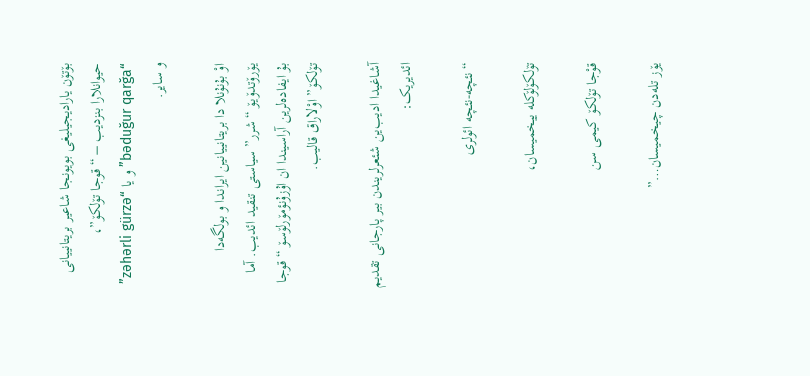بۆتۆن یارادیجیلیغی بویونجا شاعیر بریتانییانی حیوانلارا بنزدیب – “قوجا تۆلکۆ”، “bəduğur qarğa” و یا “zəhərli gürzə” و سایر.

اوْ بۇنۇنلا دا بریتانییانین ایراندا و بولگه‌دا یۆرۆتدۆیۆ “شرر” سیاستی تنقید ائدیب. آما بۇ ‌ایفاده‌لرین آراسیندا ان اۇزۇنؤمۆرلۆسۆ “قوجا تۆلکۆ” اوْلاراق قالیب.

آشاغیدا ادیب‌ین شئعرلریندن بیر پارجانی تقدیم ائدیریک:

“نئچه-نئچه ائولری

تۆلکۆلۆکله ییخمیسان،

قوْجا تۆلکۆ کیمی سن

یۆز تله‌دن چیخمیسان…”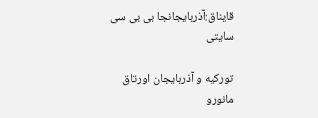قایناق:آذربایجانجا بی بی سی سایتی

تورکیه و آذربایجان اورتاق مانورو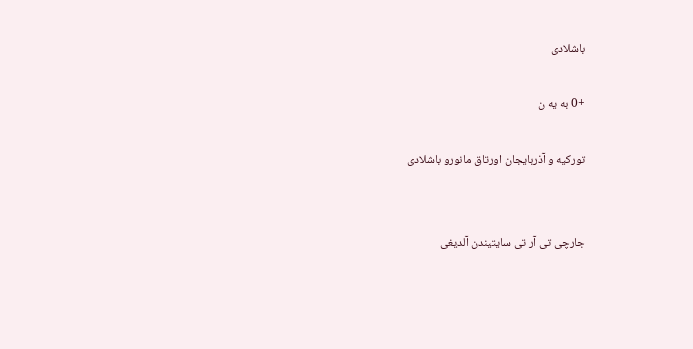باشلادی

+0 به یه ن

تورکیه و آذربایجان اورتاق مانورو باشلادی


جارچی تی آر تی سایتیندن آلدیغی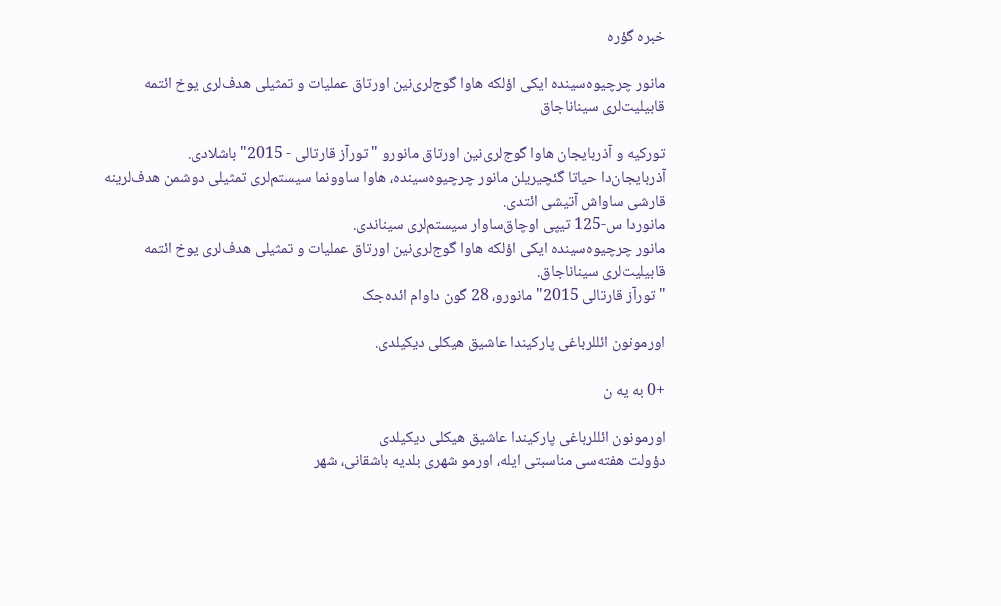خبره گؤره

مانور چرچیوه‌سینده ایکی اؤلکه هاوا گوج‌لری‌نین اورتاق عملیات و تمثیلی هدف‌لری یوخ ائتمه قابیلیت‌لری سینانا‌جاق

تورکیه و آذربایجان هاوا گوج‌لری‌نین اورتاق مانورو "تورآز قارتا‌لی - 2015" باشلادی.
آذربایجان‌دا حیاتا گئچیریلن مانور چرچیوه‌سینده، هاوا ساوونما سیستم‌لری تمثیلی دوشمن هدف‌لرینه قارشی ساواش آتیشی ائتدی.
مانوردا س-125 تیپی اوچاق‌ساوار سیستم‌لری سیناندی.
مانور چرچیوه‌سینده ایکی اؤلکه هاوا گوج‌لری‌نین اورتاق عملیات و تمثیلی هدف‌لری یوخ ائتمه قابیلیت‌لری سینانا‌جاق.
"تورآز قارتا‌لی 2015" مانورو، 28 گون داوام ائده‌جک

اورمونون ائللرباغی پارکیندا عاشیق هیکلی دیکیلدی.

+0 به یه ن

اورمونون ائللرباغی پارکیندا عاشیق هیکلی دیکیلدی
دؤولت هفته‌سی مناسبتی ایله، اورمو شهری بلدیه باشقانی، شهر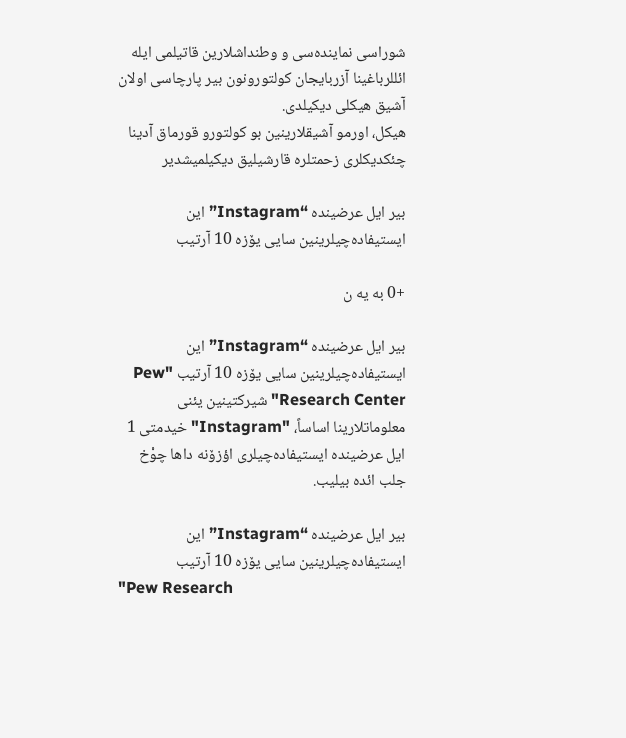شوراسی نماینده‌سی و وطنداشلارین قاتیلمی ایله ائللرباغینا آزربایجان کولتورونون بیر پارچاسی اولان آشیق هیکلی دیکیلدی.
هیکل، اورمو آشیقلارینین بو کولتورو قورماق آدینا چئکدیکلری زحمتلره قارشیلیق دیکیلمیشدیر

بیر ایل عرضینده‌ “Instagram”این ایستیفاده‌چیلرینین سایی یۆزه 10 آرتیب

+0 به یه ن

بیر ایل عرضینده‌ “Instagram”این ایستیفاده‌چیلرینین سایی یۆزه 10 آرتیب "Pew Research Center" شیرکتینین یئنی معلوماتلارینا اساساً، "Instagram" خیدمتی 1 ایل عرضینده‌ ایستیفاده‌چیلری اؤزۆنه داها چوْخ جلب ائده بیلیب.

بیر ایل عرضینده‌ “Instagram”این ایستیفاده‌چیلرینین سایی یۆزه 10 آرتیب
"Pew Research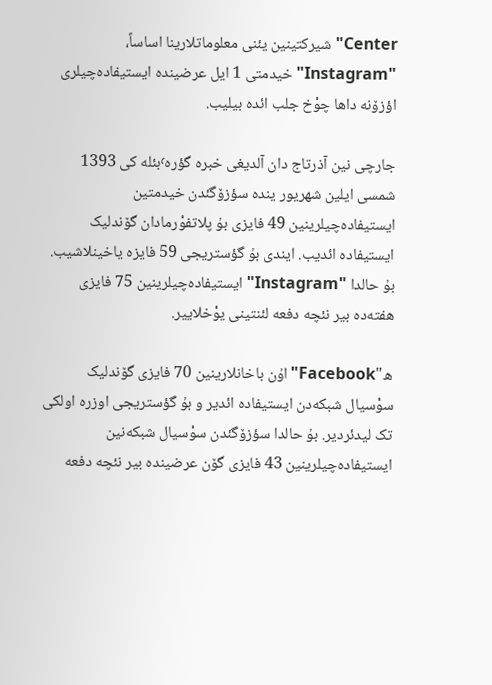Center" شیرکتینین یئنی معلوماتلارینا اساساً، "Instagram" خیدمتی 1 ایل عرضینده‌ ایستیفاده‌چیلری اؤزۆنه داها چوْخ جلب ائده بیلیب.

جارچی نین آذرتاج دان آلدیغی خبره گؤره٬بئله کی 1393 شمسی ایلین شهریور ینده سؤزۆگئدن خیدمتین ایستیفاده‌چیلرینین 49 فایزی بۇ پلاتفوْرمادان گۆندلیک ایستیفاده‌ ائدیب. ایندی بۇ گؤستریجی 59 فایزه یاخینلاشیب. بۇ حالدا "Instagram" ایستیفاده‌چیلرینین 75 فایزی هفته‌ده بیر نئچه دفعه‌ لئنتینی یوْخلاییر.

ه"Facebook"اۇن باخانلارینین 70 فایزی گۆندلیک سوْسیال شبکه‌دن ایستیفاده‌ ائدیر و بۇ گؤستریجی اوزره اولکی تک لیدئردیر. بۇ حالدا سؤزۆگئدن سوْسیال شبکه‌نین ایستیفاده‌چیلرینین 43 فایزی گۆن عرضینده‌ بیر نئچه دفعه‌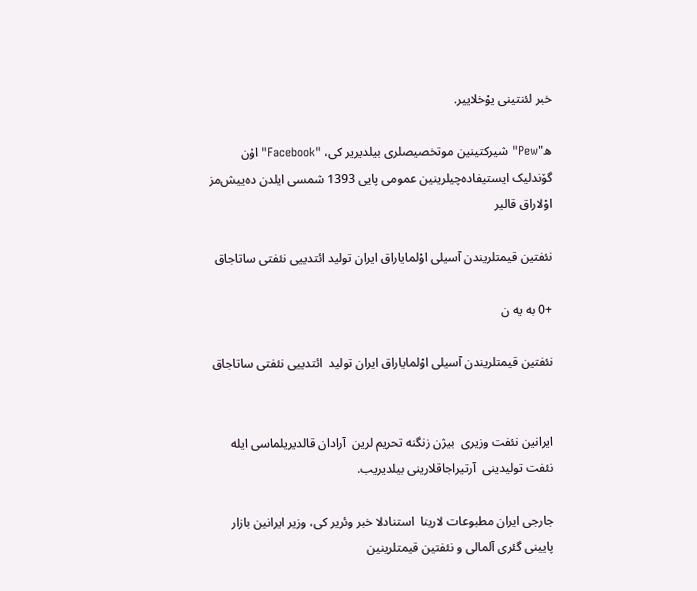خبر لئنتینی یوْخلاییر.

ه"Pew" شیرکتینین موتخصیصلری بیلدیریر کی، "Facebook"اۇن گۆندلیک ایستیفاده‌چیلرینین عمومی پایی 1393 شمسی ایلدن ده‌ییش‌مز اوْلاراق قالیر

نئفتین قیمتلریندن آسیلی اوْلمایاراق ایران تولید ائتدییی نئفتی ساتاجاق

+0 به یه ن

نئفتین قیمتلریندن آسیلی اوْلمایاراق ایران تولید  ائتدییی نئفتی ساتاجاق


ایرانین نئفت وزیری  بیژن زنگنه تحریم لرین  آرادان قالدیریلماسی ایله نئفت تولیدینی  آرتیراجاقلارینی بیلدیریب.

جارجی ایران مطبوعات لارینا  استنادلا خبر وئریر کی، وزیر ایرانین بازار پایینی گئری آلمالی و نئفتین قیمتلرینین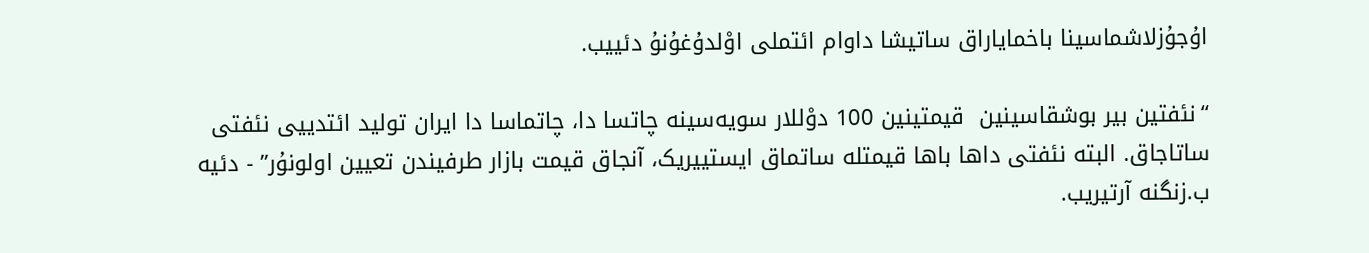اۇجۇزلاشماسینا باخمایاراق ساتیشا داوام ائتملی اوْلدۇغۇنۇ دئییب.

“نئفتین بیر بوشقاسینین  قیمتینین 100 دوْللار سویه‌سینه‌ چاتسا دا، چاتماسا دا ایران تولید ائتدییی نئفتی ساتاجاق. البته‌ نئفتی داها باها قیمتله ساتماق ایستییریک، آنجاق قیمت بازار طرفیندن تعیین اولونۇر” - دئیه  ب.زنگنه آرتیریب.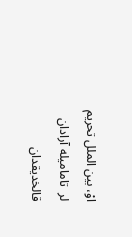اوْ، بین الملل تحریم لر  تامامیله آرادان قالخدیقدان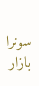سونرا بازار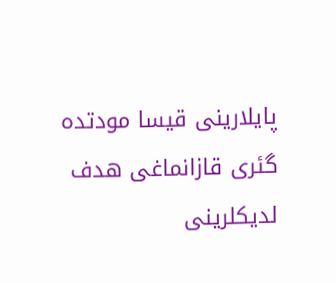پایلارینی قیسا مودتده گئری قازانماغی هدف لدیکلرینی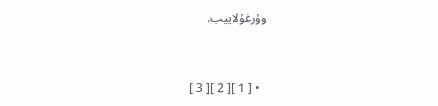وۇرغۇلاییب.



  • [ 1 ][ 2 ][ 3 ]